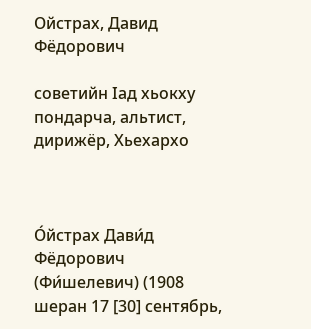Ойстрах, Давид Фёдорович

советийн Ӏад хьокху пондарча, альтист, дирижёр, Хьехархо



О́йстрах Дави́д Фёдорович (Фи́шелевич) (1908 шеран 17 [30] сентябрь,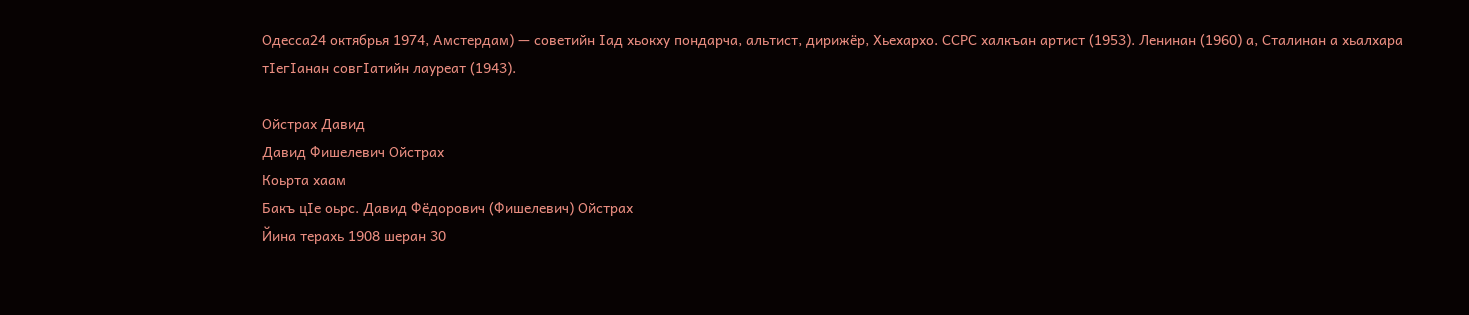Одесса24 октябрья 1974, Амстердам) — советийн Ӏад хьокху пондарча, альтист, дирижёр, Хьехархо. ССРС халкъан артист (1953). Ленинан (1960) а, Сталинан а хьалхара тӀегӀанан совгӀатийн лауреат (1943).

Ойстрах Давид
Давид Фишелевич Ойстрах
Коьрта хаам
Бакъ цӀе оьрс. Давид Фёдорович (Фишелевич) Ойстрах
Йина терахь 1908 шеран 30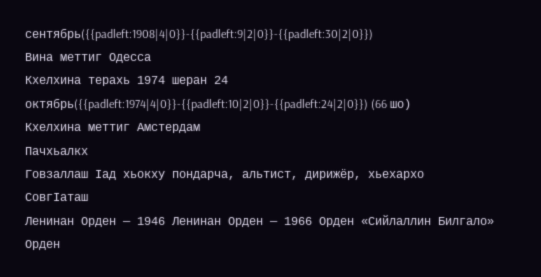сентябрь({{padleft:1908|4|0}}-{{padleft:9|2|0}}-{{padleft:30|2|0}})
Вина меттиг Одесса
Кхелхина терахь 1974 шеран 24 октябрь({{padleft:1974|4|0}}-{{padleft:10|2|0}}-{{padleft:24|2|0}}) (66 шо)
Кхелхина меттиг Амстердам
Пачхьалкх
Говзаллаш Ӏад хьокху пондарча, альтист, дирижёр, хьехархо
СовгӀаташ
Ленинан Орден — 1946 Ленинан Орден — 1966 Орден «Сийлаллин Билгало» Орден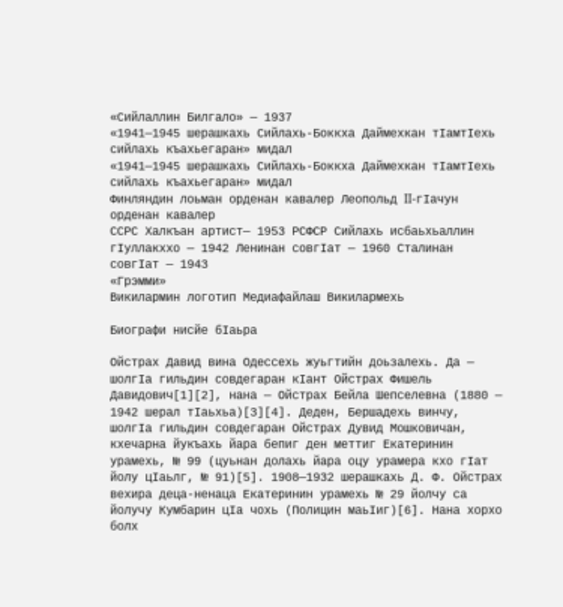«Сийлаллин Билгало» — 1937
«1941—1945 шерашкахь Сийлахь-Боккха Даймехкан тӀамтӀехь сийлахь къахьегаран» мидал
«1941—1945 шерашкахь Сийлахь-Боккха Даймехкан тӀамтӀехь сийлахь къахьегаран» мидал
Финляндин лоьман орденан кавалер Леопольд II-гӀачун орденан кавалер
ССРС Халкъан артист— 1953 РСФСР Сийлахь исбаьхьаллин гӀуллакххо — 1942 Ленинан совгӀат — 1960 Сталинан совгӀат — 1943
«Грэмми»
Викилармин логотип Медиафайлаш Викилармехь

Биографи нисйе бӀаьра

Ойстрах Давид вина Одессехь жуьгтийн доьзалехь. Да — шолгӀа гильдин совдегаран кӀант Ойстрах Фишель Давидович[1][2], нана — Ойстрах Бейла Шепселевна (1880 — 1942 шерал тӀаьхьа)[3][4]. Деден, Бершадехь винчу, шолгӀа гильдин совдегаран Ойстрах Дувид Мошковичан, кхечарна йукъахь йара бепиг ден меттиг Екатеринин урамехь, № 99 (цуьнан долахь йара оцу урамера кхо гӀат йолу цӀаьлг, № 91)[5]. 1908—1932 шерашкахь Д. Ф. Ойстрах вехира деца-ненаца Екатеринин урамехь № 29 йолчу са йолучу Кумбарин цӀа чохь (Полицин маьӀиг)[6]. Нана хорхо болх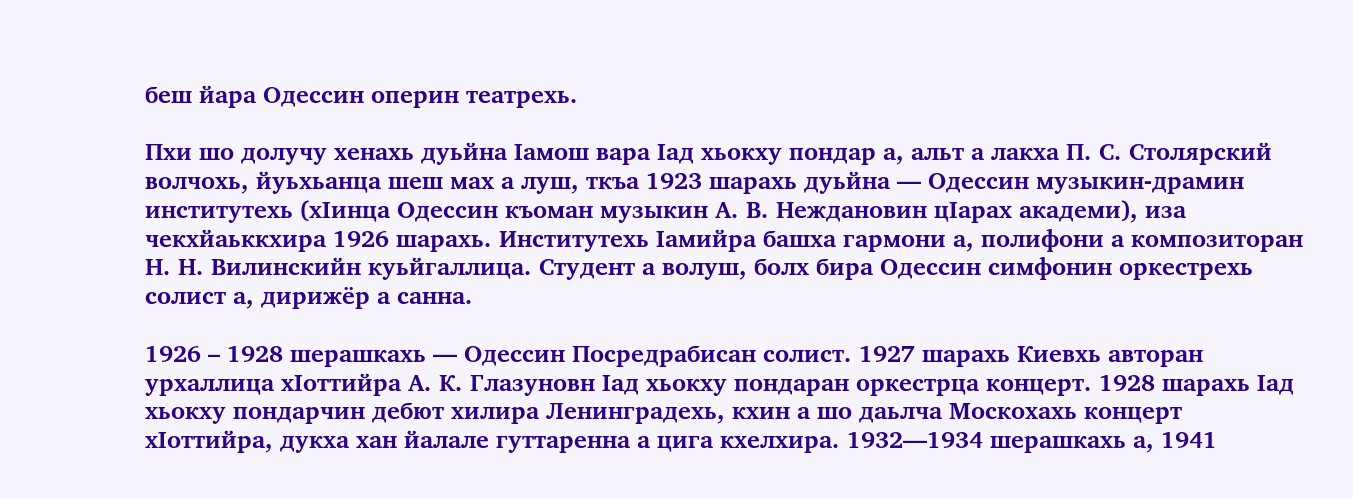беш йара Одессин оперин театрехь.

Пхи шо долучу хенахь дуьйна Ӏамош вара Ӏад хьокху пондар а, альт а лакха П. С. Столярский волчохь, йуьхьанца шеш мах а луш, ткъа 1923 шарахь дуьйна — Одессин музыкин-драмин институтехь (хӀинца Одессин къоман музыкин А. В. Неждановин цӀарах академи), иза чекхйаьккхира 1926 шарахь. Институтехь Ӏамийра башха гармони а, полифони а композиторан Н. Н. Вилинскийн куьйгаллица. Студент а волуш, болх бира Одессин симфонин оркестрехь солист а, дирижёр а санна.

1926 – 1928 шерашкахь — Одессин Посредрабисан солист. 1927 шарахь Киевхь авторан урхаллица хӀоттийра А. К. Глазуновн Ӏад хьокху пондаран оркестрца концерт. 1928 шарахь Ӏад хьокху пондарчин дебют хилира Ленинградехь, кхин а шо даьлча Москохахь концерт хӀоттийра, дукха хан йалале гуттаренна а цига кхелхира. 1932—1934 шерашкахь а, 1941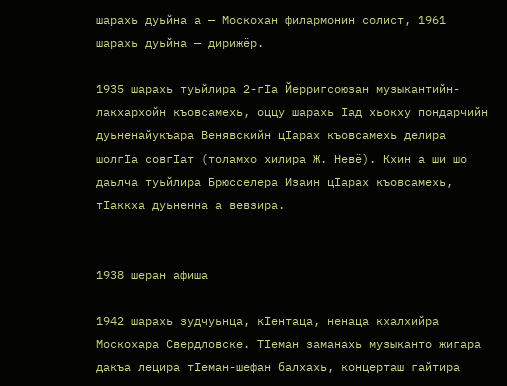шарахь дуьйна а — Москохан филармонин солист, 1961 шарахь дуьйна — дирижёр.

1935 шарахь туьйлира 2-гӀа Йерригсоюзан музыкантийн-лакхархойн къовсамехь, оццу шарахь Ӏад хьокху пондарчийн дуьненайукъара Венявскийн цӀарах къовсамехь делира шолгӀа совгӀат (толамхо хилира Ж. Невё). Кхин а ши шо даьлча туьйлира Брюсселера Изаин цӀарах къовсамехь, тӀаккха дуьненна а вевзира.


1938 шеран афиша

1942 шарахь зудчуьнца, кӀентаца, ненаца кхалхийра Москохара Свердловске. ТӀеман заманахь музыканто жигара дакъа лецира тӀеман-шефан балхахь, концерташ гайтира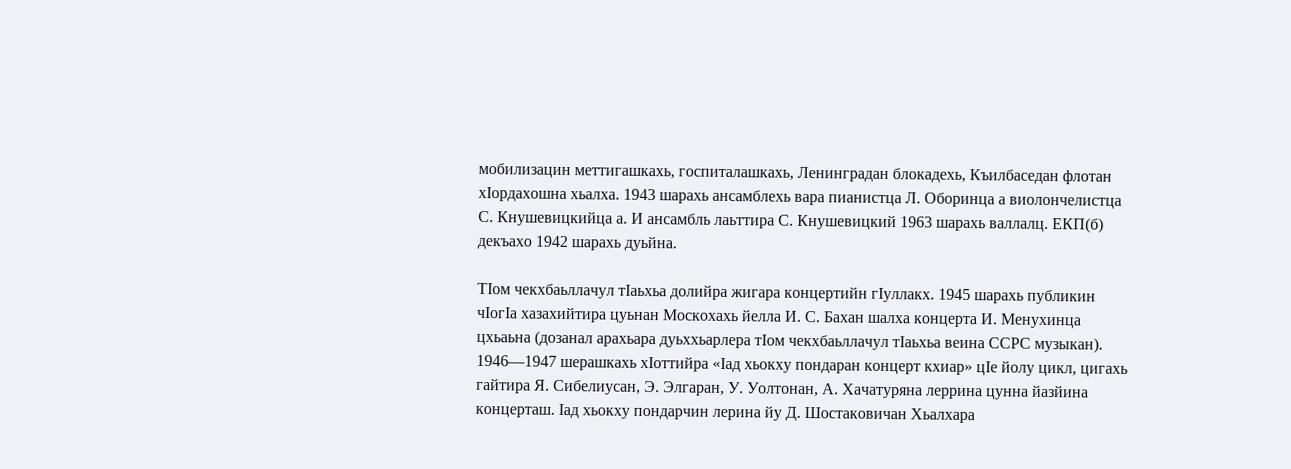мобилизацин меттигашкахь, госпиталашкахь, Ленинградан блокадехь, Къилбаседан флотан хӀордахошна хьалха. 1943 шарахь ансамблехь вара пианистца Л. Оборинца а виолончелистца С. Кнушевицкийца а. И ансамбль лаьттира С. Кнушевицкий 1963 шарахь валлалц. ЕКП(б) декъахо 1942 шарахь дуьйна.

ТӀом чекхбаьллачул тӀаьхьа долийра жигара концертийн гӀуллакх. 1945 шарахь публикин чӀогӀа хазахийтира цуьнан Москохахь йелла И. С. Бахан шалха концерта И. Менухинца цхьаьна (дозанал арахьара дуьххьарлера тӀом чекхбаьллачул тӀаьхьа веина ССРС музыкан). 1946—1947 шерашкахь хӀоттийра «Ӏад хьокху пондаран концерт кхиар» цӀе йолу цикл, цигахь гайтира Я. Сибелиусан, Э. Элгаран, У. Уолтонан, А. Хачатуряна леррина цунна йазйина концерташ. Ӏад хьокху пондарчин лерина йу Д. Шостаковичан Хьалхара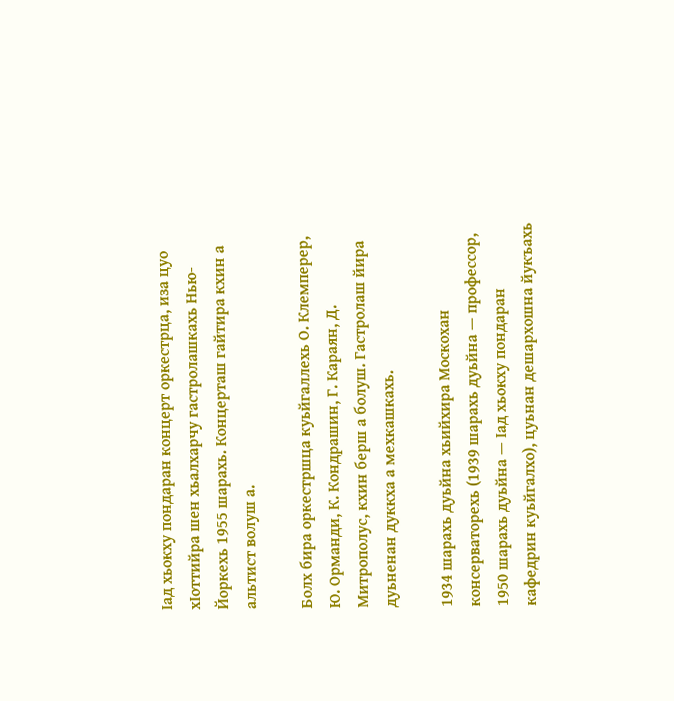Ӏад хьокху пондаран концерт оркестрца, иза цуо хӀоттийра шен хьалхарчу гастролашкахь Нью-Йоркехь 1955 шарахь. Концерташ гайтира кхин а альтист волуш а.

Болх бира оркестршца куьйгаллехь О. Клемперер, Ю. Орманди, К. Кондрашин, Г. Караян, Д. Митрополус, кхин берш а болуш. Гастролаш йира дуьненан дуккха а мехкашкахь.

1934 шарахь дуьйна хьийхира Москохан консерваторехь (1939 шарахь дуьйна — профессор, 1950 шарахь дуьйна — Ӏад хьокху пондаран кафедрин куьйгалхо), цуьнан дешархошна йукъахь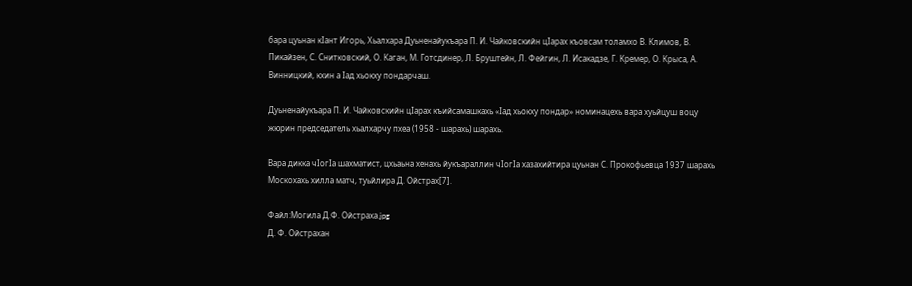бара цуьнан кӀант Игорь, Хьалхара Дуьненайукъара П. И. Чайковскийн цӀарах къовсам толамхо В. Климов, В. Пикайзен, С. Снитковский, О. Каган, М. Готсдинер, Л. Бруштейн, Л. Фейгин, Л. Исакадзе, Г. Кремер, О. Крыса, А. Винницкий, кхин а Ӏад хьокху пондарчаш.

Дуьненайукъара П. И. Чайковскийн цӀарах къийсамашкахь «Ӏад хьокху пондар» номинацехь вара хуьйцуш воцу жюрин председатель хьалхарчу пхеа (1958 - шарахь) шарахь.

Вара дикка чӀогӀа шахматист, цхьаьна хенахь йукъараллин чӀогӀа хазахийтира цуьнан С. Прокофьевца 1937 шарахь Москохахь хилла матч, туьйлира Д. Ойстрах[7].

Файл:Могила Д.Ф. Ойстраха.jpg
Д. Ф. Ойстрахан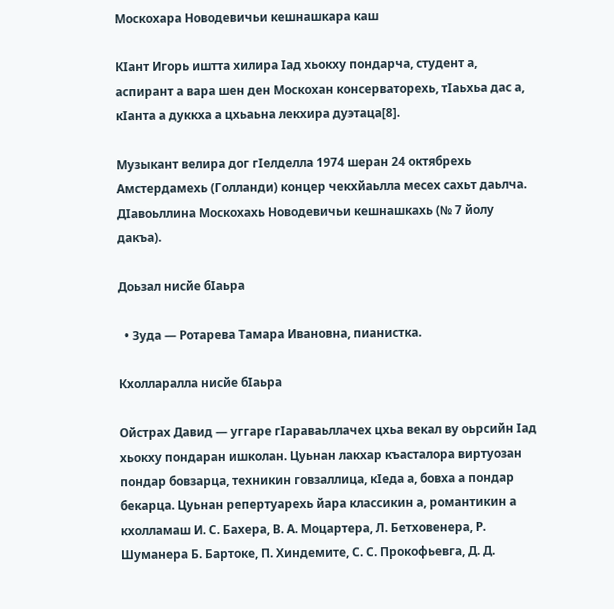Москохара Новодевичьи кешнашкара каш

КӀант Игорь иштта хилира Ӏад хьокху пондарча, студент а, аспирант а вара шен ден Москохан консерваторехь, тӀаьхьа дас а, кӀанта а дуккха а цхьаьна лекхира дуэтаца[8].

Музыкант велира дог гӀелделла 1974 шеран 24 октябрехь Амстердамехь (Голланди) концер чекхйаьлла месех сахьт даьлча. ДӀавоьллина Москохахь Новодевичьи кешнашкахь (№ 7 йолу дакъа).

Доьзал нисйе бӀаьра

  • Зуда — Ротарева Тамара Ивановна, пианистка.

Кхолларалла нисйе бӀаьра

Ойстрах Давид — уггаре гӀараваьллачех цхьа векал ву оьрсийн Ӏад хьокху пондаран ишколан. Цуьнан лакхар къасталора виртуозан пондар бовзарца, техникин говзаллица, кӀеда а, бовха а пондар бекарца. Цуьнан репертуарехь йара классикин а, романтикин а кхолламаш И. С. Бахера, В. А. Моцартера, Л. Бетховенера, Р. Шуманера Б. Бартоке, П. Хиндемите, С. С. Прокофьевга, Д. Д.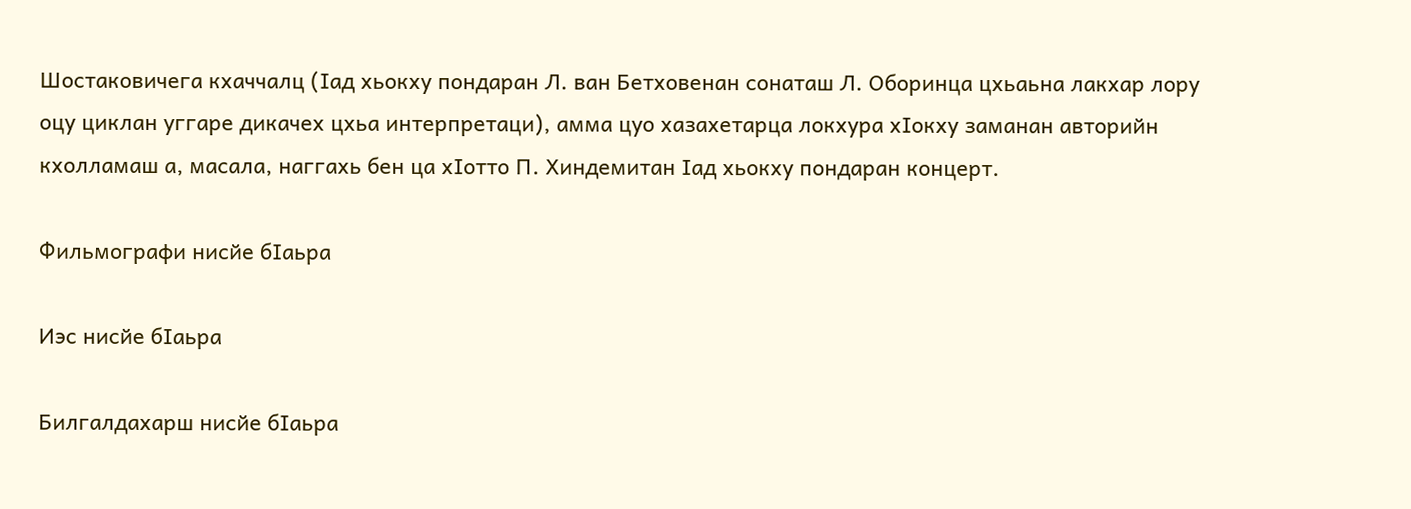Шостаковичега кхаччалц (Ӏад хьокху пондаран Л. ван Бетховенан сонаташ Л. Оборинца цхьаьна лакхар лору оцу циклан уггаре дикачех цхьа интерпретаци), амма цуо хазахетарца локхура хӀокху заманан авторийн кхолламаш а, масала, наггахь бен ца хӀотто П. Хиндемитан Ӏад хьокху пондаран концерт.

Фильмографи нисйе бӀаьра

Иэс нисйе бӀаьра

Билгалдахарш нисйе бӀаьра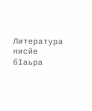Литература нисйе бӀаьра